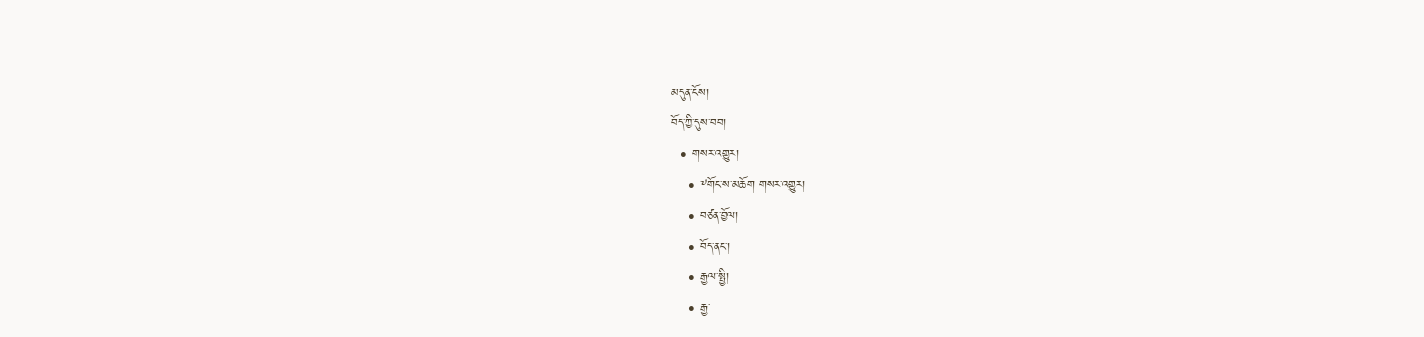མདུན་ངོས།
བོད་ཀྱི་དུས་བབ།
  • གསར་འགྱུར།
    • ༸གོང་ས་མཆོག གསར་འགྱུར།
    • བཙན་བྱོལ།
    • བོད་ནང་།
    • རྒྱལ་སྤྱི།
    • རྒྱ་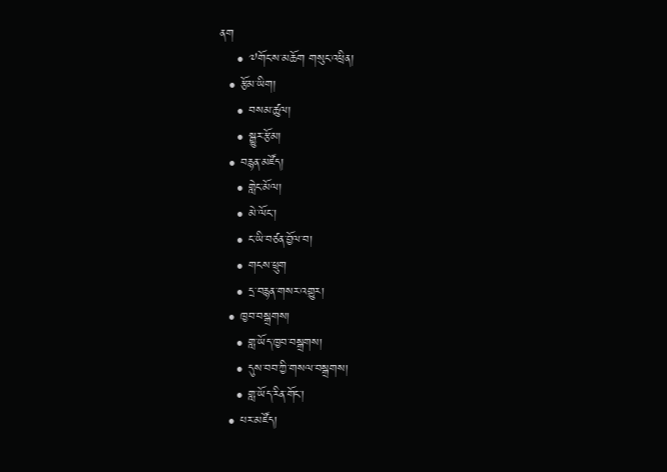ནག
    • ༧གོང་ས་མཆོག གསུང་འཕྲིན།
  • རྩོམ་ཡིག།
    • བསམ་ཚུལ།
    • སྒྱུར་རྩོམ།
  • བརྙན་མཛོད།
    • གླེང་མོལ།
    • མེ་ལོང་།
    • ང་ཡི་བཙན་བྱོལ་བ།
    • གངས་ཕྲུག
    • དྲ་བརྙན་གསར་འགྱུར།
  • ཁྱབ་བསྒྲགས།
    • གླ་ཡོད་ཁྱབ་བསྒྲགས།
    • དུས་བབ་ཀྱི་གསལ་བསྒྲགས།
    • གླ་ཡོད་རིན་གོང་།
  • པར་མཛོད།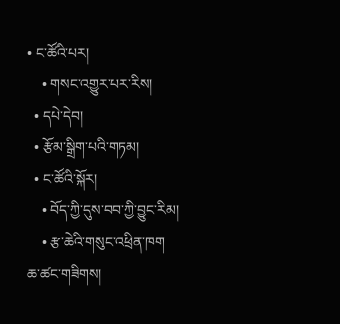• ང་ཚོའི་པར།
    • གསང་འགྱུར་པར་རིས།
  • དཔེ་དེབ།
  • རྩོམ་སྒྲིག་པའི་གཏམ།
  • ང་ཚོའི་སྐོར།
    • བོད་ཀྱི་དུས་བབ་ཀྱི་བྱུང་རིམ།
    • རྩ་ཆེའི་གསུང་འཕྲིན་ཁག
ཆ་ཚང་གཟིགས།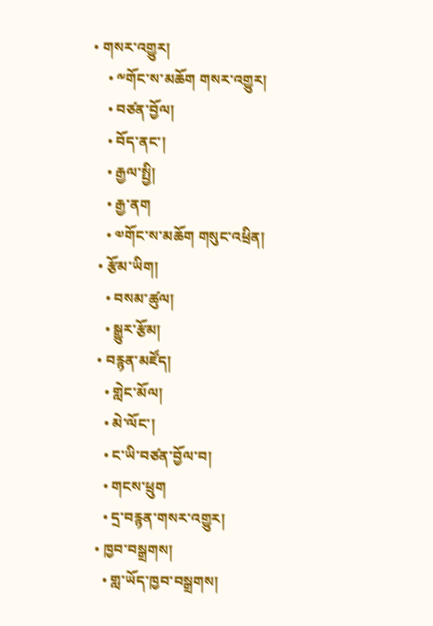• གསར་འགྱུར།
    • ༸གོང་ས་མཆོག གསར་འགྱུར།
    • བཙན་བྱོལ།
    • བོད་ནང་།
    • རྒྱལ་སྤྱི།
    • རྒྱ་ནག
    • ༧གོང་ས་མཆོག གསུང་འཕྲིན།
  • རྩོམ་ཡིག།
    • བསམ་ཚུལ།
    • སྒྱུར་རྩོམ།
  • བརྙན་མཛོད།
    • གླེང་མོལ།
    • མེ་ལོང་།
    • ང་ཡི་བཙན་བྱོལ་བ།
    • གངས་ཕྲུག
    • དྲ་བརྙན་གསར་འགྱུར།
  • ཁྱབ་བསྒྲགས།
    • གླ་ཡོད་ཁྱབ་བསྒྲགས།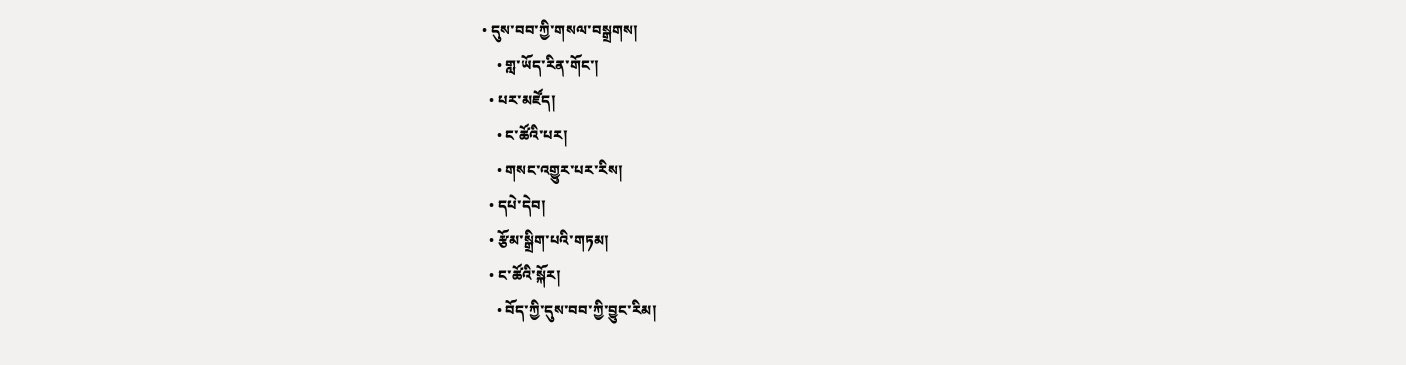• དུས་བབ་ཀྱི་གསལ་བསྒྲགས།
    • གླ་ཡོད་རིན་གོང་།
  • པར་མཛོད།
    • ང་ཚོའི་པར།
    • གསང་འགྱུར་པར་རིས།
  • དཔེ་དེབ།
  • རྩོམ་སྒྲིག་པའི་གཏམ།
  • ང་ཚོའི་སྐོར།
    • བོད་ཀྱི་དུས་བབ་ཀྱི་བྱུང་རིམ།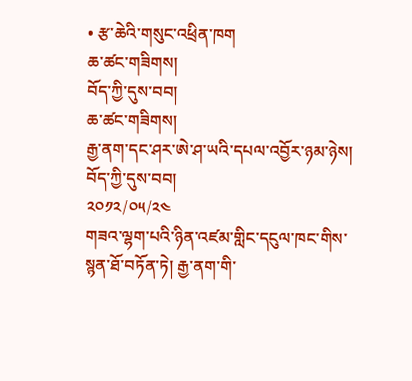• རྩ་ཆེའི་གསུང་འཕྲིན་ཁག
ཆ་ཚང་གཟིགས།
བོད་ཀྱི་དུས་བབ།
ཆ་ཚང་གཟིགས།
རྒྱ་ནག་དང་ཤར་ཨེ་ཤ་ཡའི་དཔལ་འབྱོར་ཉམ་ཉེས།
བོད་ཀྱི་དུས་བབ།
༢༠༡༢/༠༥/༢༤
གཟའ་ལྷག་པའི་ཉིན་འཛམ་གླིང་དངུལ་ཁང་གིས་སྙན་ཐོ་བཏོན་ཏེ། རྒྱ་ནག་གི་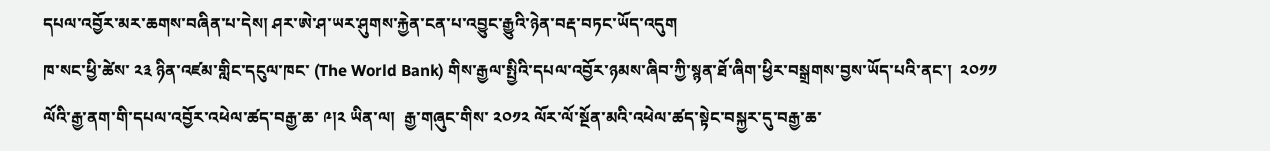དཔལ་འབྱོར་མར་ཆགས་བཞིན་པ་དེས། ཤར་ཨེ་ཤ་ཡར་ཤུགས་རྐྱེན་ངན་པ་འབྱུང་རྒྱུའི་ཉེན་བརྡ་བཏང་ཡོད་འདུག
ཁ་སང་ཕྱི་ཚེས་ ༢༣ ཉིན་འཛམ་གླིང་དངུལ་ཁང་ (The World Bank) གིས་རྒྱལ་སྤྱིའི་དཔལ་འབྱོར་ཉམས་ཞིབ་ཀྱི་སྙན་ཐོ་ཞིག་ཕྱིར་བསྒྲགས་བྱས་ཡོད་པའི་ནང་།  ༢༠༡༡ ལོའི་རྒྱ་ནག་གི་དཔལ་འབྱོར་འཕེལ་ཚད་བརྒྱ་ཆ་ ༩།༢ ཡིན་ལ།  རྒྱ་གཞུང་གིས་ ༢༠༡༢ ལོར་ལོ་སྔོན་མའི་འཕེལ་ཚད་སྟེང་བསྐྱར་དུ་བརྒྱ་ཆ་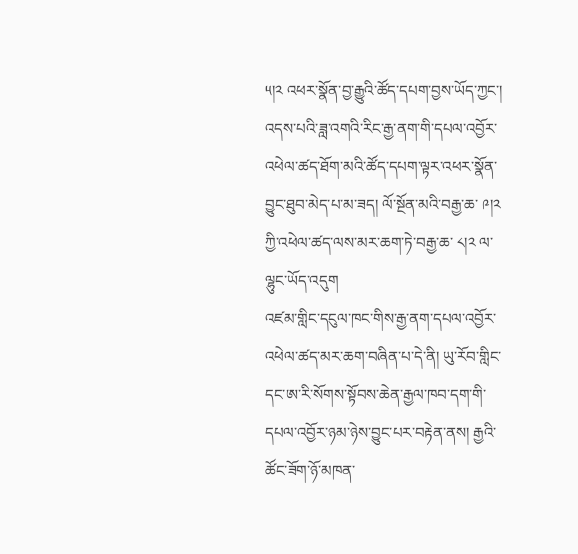༥།༢ འཕར་སྣོན་བྱ་རྒྱུའི་ཚོད་དཔག་བྱས་ཡོད་ཀྱང་། འདས་པའི་ཟླ་འགའི་རིང་རྒྱ་ནག་གི་དཔལ་འབྱོར་འཕེལ་ཚད་ཐོག་མའི་ཚོད་དཔག་ལྟར་འཕར་སྣོན་བྱུང་ཐུབ་མེད་པ་མ་ཟད། ལོ་སྔོན་མའི་བརྒྱ་ཆ་ ༩།༢ ཀྱི་འཕེལ་ཚད་ལས་མར་ཆག་ཏེ་བརྒྱ་ཆ་ ༨།༢ ལ་ལྷུང་ཡོད་འདུག
འཛམ་གླིང་དངུལ་ཁང་གིས་རྒྱ་ནག་དཔལ་འབྱོར་འཕེལ་ཚད་མར་ཆག་བཞིན་པ་དེ་ནི། ཡུ་རོབ་གླིང་དང་ཨ་རི་སོགས་སྟོབས་ཆེན་རྒྱལ་ཁབ་དག་གི་དཔལ་འབྱོར་ཉམ་ཉེས་བྱུང་པར་བརྟེན་ནས། རྒྱའི་ཚོང་ཟོག་ཉོ་མཁན་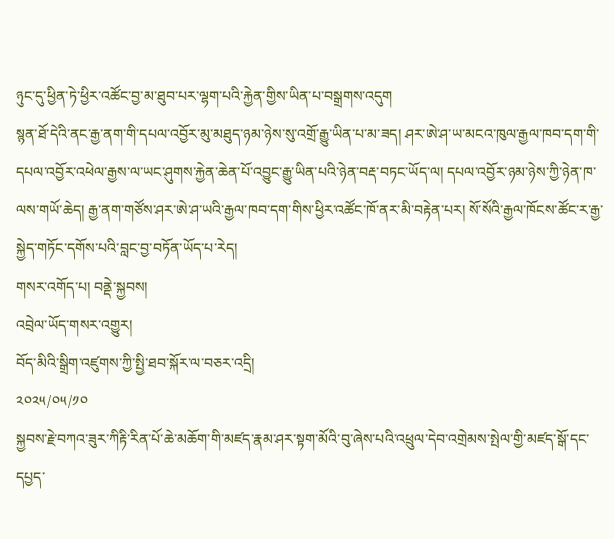ཉུང་དུ་ཕྱིན་ཏེ་ཕྱིར་འཚོང་བྱ་མ་ཐུབ་པར་ལྷག་པའི་རྐྱེན་གྱིས་ཡིན་པ་བསྒྲགས་འདུག
སྙན་ཐོ་དེའི་ནང་རྒྱ་ནག་གི་དཔལ་འབྱོར་མུ་མཐུད་ཉམ་ཉེས་སུ་འགྲོ་རྒྱུ་ཡིན་པ་མ་ཟད། ཤར་ཨེ་ཤ་ཡ་མངའ་ཁུལ་རྒྱལ་ཁབ་དག་གི་དཔལ་འབྱོར་འཕེལ་རྒྱས་ལ་ཡང་ཤུགས་རྐྱེན་ཆེན་པོ་འབྱུང་རྒྱུ་ཡིན་པའི་ཉེན་བརྡ་བཏང་ཡོད་ལ། དཔལ་འབྱོར་ཉམ་ཉེས་ཀྱི་ཉེན་ཁ་ལས་གཡོ་ཆེད། རྒྱ་ནག་གཙོས་ཤར་ཨེ་ཤ་ཡའི་རྒྱལ་ཁབ་དག་གིས་ཕྱིར་འཚོང་ཁོ་ནར་མི་བརྟེན་པར། སོ་སོའི་རྒྱལ་ཁོངས་ཚོང་ར་རྒྱ་སྐྱེད་གཏོང་དགོས་པའི་བླང་བྱ་བཏོན་ཡོད་པ་རེད།
གསར་འགོད་པ། བནྡེ་སྐྱབས།
འབྲེལ་ཡོད་གསར་འགྱུར།
བོད་མིའི་སྒྲིག་འཛུགས་ཀྱི་སྤྱི་ཐབ་སྐོར་ལ་བཅར་འདྲི།
༢༠༢༥/༠༥/༡༠
སྐྱབས་རྗེ་བཀའ་ཟུར་ཀིརྟི་རིན་པོ་ཆེ་མཆོག་གི་མཛད་རྣམ་ཤར་སྟག་མོའི་བུ་ཞེས་པའི་འཕྲུལ་དེབ་འགྲེམས་སྤེལ་གྱི་མཛད་སྒོ་དང་དཔྱད་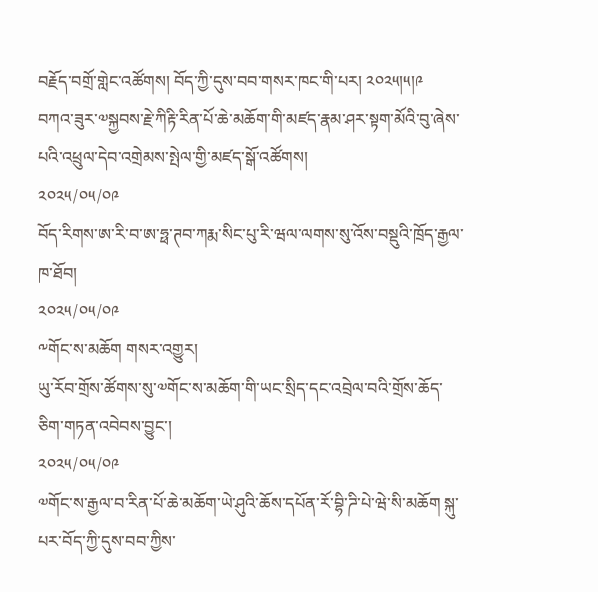བརྗོད་བགྲོ་གླེང་འཚོགས། བོད་ཀྱི་དུས་བབ་གསར་ཁང་གི་པར། ༢༠༢༥།༥།༩
བཀའ་ཟུར་༧སྐྱབས་རྗེ་ཀིརྟི་རིན་པོ་ཆེ་མཆོག་གི་མཛད་རྣམ་ཤར་སྟག་མོའི་བུ་ཞེས་པའི་འཕྲུལ་དེབ་འགྲེམས་སྤེལ་གྱི་མཛད་སྒོ་འཚོགས།
༢༠༢༥/༠༥/༠༩
བོད་རིགས་ཨ་རི་བ་ཨ་ཧྥ་ཊབ་ཀརྨ་སིང་པུ་རི་ཝལ་ལགས་སུ་འོས་བསྡུའི་ཁྲོད་རྒྱལ་ཁ་ཐོབ།
༢༠༢༥/༠༥/༠༩
༸གོང་ས་མཆོག གསར་འགྱུར།
ཡུ་རོབ་གྲོས་ཚོགས་སུ་༧གོང་ས་མཆོག་གི་ཡང་སྲིད་དང་འབྲེལ་བའི་གྲོས་ཆོད་ཅིག་གཏན་འབེབས་བྱུང་།
༢༠༢༥/༠༥/༠༩
༧གོང་ས་རྒྱལ་བ་རིན་པོ་ཆེ་མཆོག་ཡེ་ཤུའི་ཆོས་དཔོན་རོ་བྷི་ཌི་པེ་ཝེ་སི་མཆོག སྐུ་པར་བོད་ཀྱི་དུས་བབ་ཀྱིས་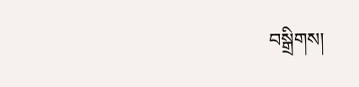བསྒྲིགས།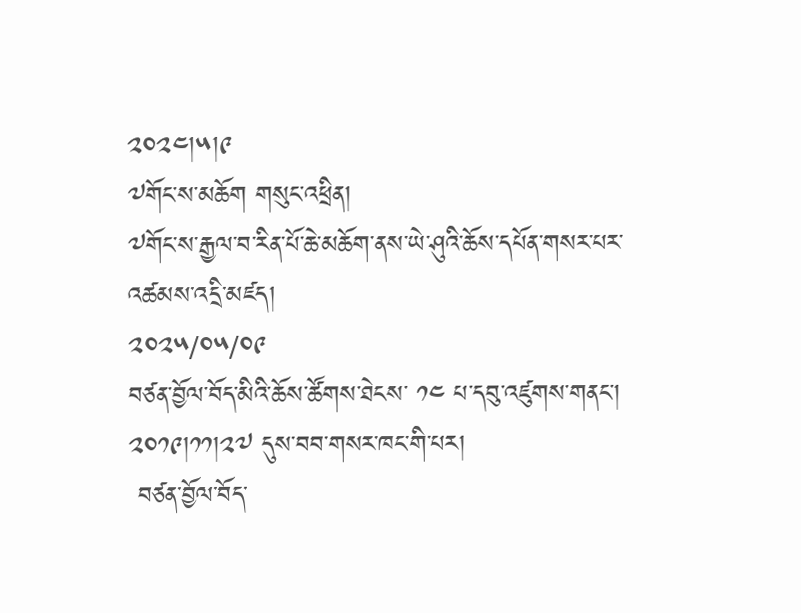༢༠༢༤།༥།༩
༧གོང་ས་མཆོག གསུང་འཕྲིན།
༧གོང་ས་རྒྱལ་བ་རིན་པོ་ཆེ་མཆོག་ནས་ཡེ་ཤུའི་ཆོས་དཔོན་གསར་པར་འཚམས་འདྲི་མཛད།
༢༠༢༥/༠༥/༠༩
བཙན་བྱོལ་བོད་མིའི་ཆོས་ཚོགས་ཐེངས་ ༡༤ པ་དབུ་འཛུགས་གནང་། ༢༠༡༩།༡༡།༢༧ དུས་བབ་གསར་ཁང་གི་པར།
 བཙན་བྱོལ་བོད་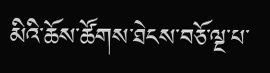མིའི་ཆོས་ཚོགས་ཐེངས་བཅོ་ལྔ་པ་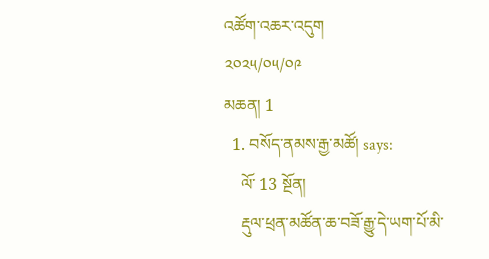འཚོག་འཆར་འདུག
༢༠༢༥/༠༥/༠༩
མཆན། 1
  1. བསོད་ནམས་རྒྱ་མཚོ། says:
    ལོ་ 13 སྔོན།
    རྡུལ་ཕྲན་མཚོན་ཆ་བཟོ་རྒྱུ་དེ་ཡག་པོ་མི་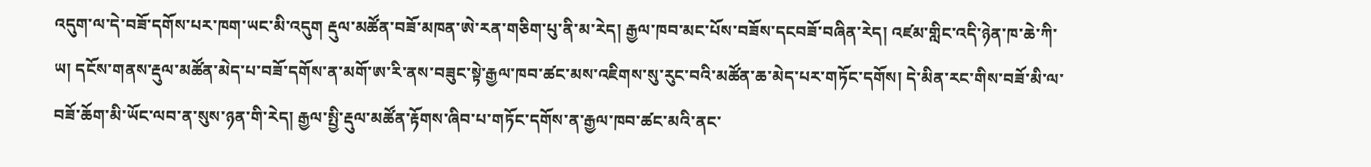འདུག་ལ་དེ་བཟོ་དགོས་པར་ཁག་ཡང་མི་འདུག རྡུལ་མཚོན་བཟོ་མཁན་ཨེ་རན་གཅིག་པུ་ནི་མ་རེད། རྒྱལ་ཁབ་མང་པོས་བཟོས་དངབཟོ་བཞིན་རེད། འཛམ་གླིང་འདི་ཉེན་ཁ་ཆེ་ཀི་ཡ། དངོས་གནས་རྡུལ་མཚོན་མེད་པ་བཟོ་དགོས་ན་མགོ་ཨ་རི་ནས་བཟུང་སྟེ་རྒྱལ་ཁབ་ཚང་མས་འཇིགས་སུ་རུང་བའི་མཚོན་ཆ་མེད་པར་གཏོང་དགོས། དེ་མིན་རང་གིས་བཟོ་མི་ལ་བཟོ་ཆོག་མི་ཡོང་ལབ་ན་སུས་ཉན་གི་རེད། རྒྱལ་སྤྱི་རྡུལ་མཚོན་རྟོགས་ཞིབ་པ་གཏོང་དགོས་ན་རྒྱལ་ཁབ་ཚང་མའི་ནང་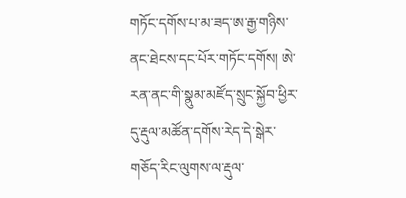གཏོང་དགོས་པ་མ་ཟད་ཨ་རྒྱ་གཉིས་ནང་ཐེངས་དང་པོར་གཏོང་དགོས། ཨེ་རན་ནང་གི་སྣུམ་མཛོད་སྲུང་སྐྱོབ་ཕྱིར་དུ་རྡུལ་མཚོན་དགོས་རེད་དེ་སྒེར་གཅོད་རིང་ལུགས་ལ་རྡུལ་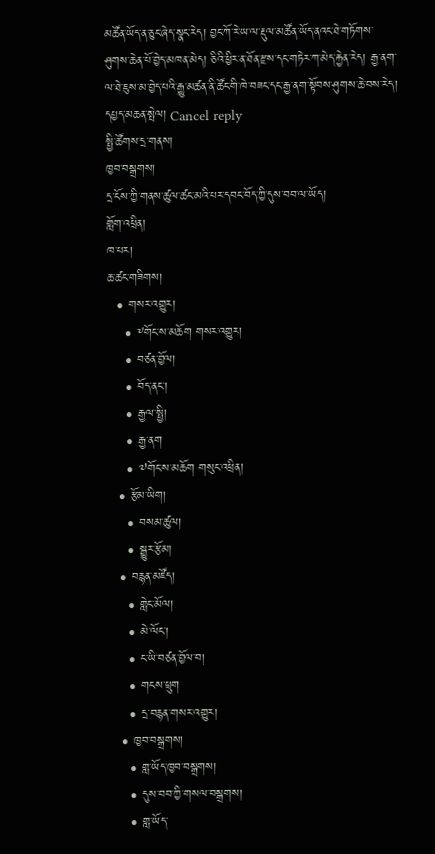མཚོན་ཡོད་ན་ཅུང་ཞེད་སྣང་རེད། བྱང་ཀོ་རེ་ཡ་ལ་རྡུལ་མཚོན་ཡོད་ནའང་ཐེ་གཏོགས་ཤུགས་ཆེན་པོ་བྱེད་མཁན་མེད། ཅིའི་ཕྱིར་ན་ཐོན་རྫས་དང་གཏེར་ཀ་མེད་རྐྱེན་རེད། རྒྱ་ནག་ལ་ཐེ་ཇུས་མ་བྱེད་པའི་རྒྱུ་མཚན་ནི་ཚོང་གི་ཁེ་བཟང་དང་རྒྱ་ནག་སྟོབས་ཤུགས་ཆེ་བས་རེད།
དཔྱད་མཆན་སྤེལ། Cancel reply
སྤྱི་ཚོགས་དྲ་གནས།
ཁྱབ་བསྒྲགས།
དྲ་ངོས་ཀྱི་གནས་ཚུལ་ཚང་མའི་པར་དབང་བོད་ཀྱི་དུས་བབ་ལ་ཡོད།
གློག་འཕྲིན།
ཁ་པར།
ཆ་ཚང་གཟིགས།
  • གསར་འགྱུར།
    • ༸གོང་ས་མཆོག གསར་འགྱུར།
    • བཙན་བྱོལ།
    • བོད་ནང་།
    • རྒྱལ་སྤྱི།
    • རྒྱ་ནག
    • ༧གོང་ས་མཆོག གསུང་འཕྲིན།
  • རྩོམ་ཡིག།
    • བསམ་ཚུལ།
    • སྒྱུར་རྩོམ།
  • བརྙན་མཛོད།
    • གླེང་མོལ།
    • མེ་ལོང་།
    • ང་ཡི་བཙན་བྱོལ་བ།
    • གངས་ཕྲུག
    • དྲ་བརྙན་གསར་འགྱུར།
  • ཁྱབ་བསྒྲགས།
    • གླ་ཡོད་ཁྱབ་བསྒྲགས།
    • དུས་བབ་ཀྱི་གསལ་བསྒྲགས།
    • གླ་ཡོད་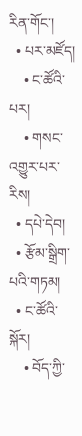རིན་གོང་།
  • པར་མཛོད།
    • ང་ཚོའི་པར།
    • གསང་འགྱུར་པར་རིས།
  • དཔེ་དེབ།
  • རྩོམ་སྒྲིག་པའི་གཏམ།
  • ང་ཚོའི་སྐོར།
    • བོད་ཀྱི་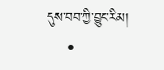དུས་བབ་ཀྱི་བྱུང་རིམ།
    •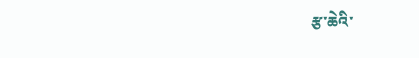རྩ་ཆེའི་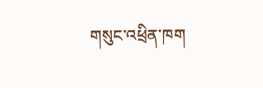གསུང་འཕྲིན་ཁག